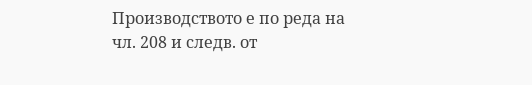Производството е по реда на чл. 208 и следв. от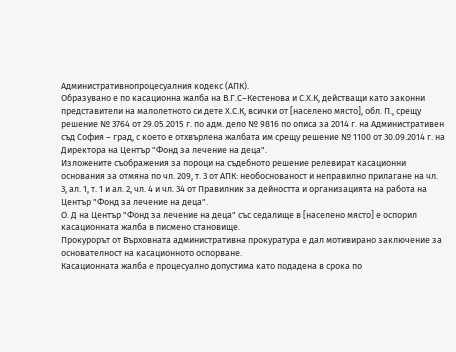Административнопроцесуалния кодекс (АПК).
Образувано е по касационна жалба на В.Г.С–Кестенова и С.Х.К, действащи като законни представители на малолетното си дете Х.С.К, всички от [населено място], обл. П., срещу решение № 3764 от 29.05.2015 г. по адм. дело № 9816 по описа за 2014 г. на Административен съд София – град, с което е отхвърлена жалбата им срещу решение № 1100 от 30.09.2014 г. на Директора на Център "Фонд за лечение на деца".
Изложените съображения за пороци на съдебното решение релевират касационни основания за отмяна по чл. 209, т. 3 от АПК: необоснованост и неправилно прилагане на чл. 3, ал. 1, т. 1 и ал. 2, чл. 4 и чл. 34 от Правилник за дейността и организацията на работа на Център "Фонд за лечение на деца".
О. Д на Център "Фонд за лечение на деца" със седалище в [населено място] е оспорил касационната жалба в писмено становище.
Прокурорът от Върховната административна прокуратура е дал мотивирано заключение за основателност на касационното оспорване.
Касационната жалба е процесуално допустима като подадена в срока по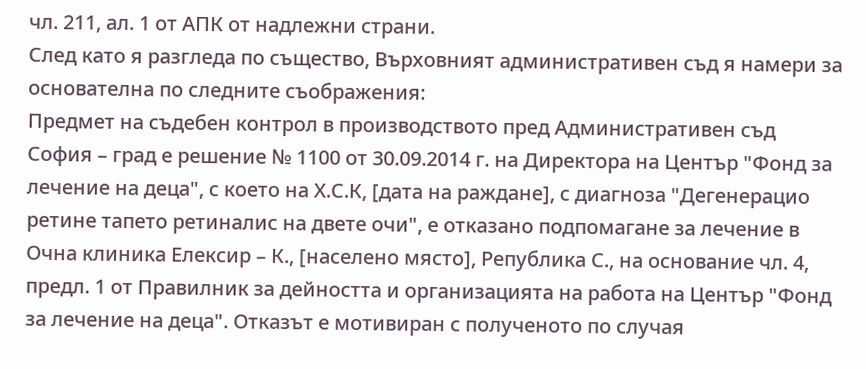чл. 211, ал. 1 от АПК от надлежни страни.
След като я разгледа по същество, Върховният административен съд я намери за основателна по следните съображения:
Предмет на съдебен контрол в производството пред Административен съд София – град е решение № 1100 от 30.09.2014 г. на Директора на Център "Фонд за лечение на деца", с което на Х.С.К, [дата на раждане], с диагноза "Дегенерацио ретине тапето ретиналис на двете очи", е отказано подпомагане за лечение в Очна клиника Елексир – К., [населено място], Република С., на основание чл. 4, предл. 1 от Правилник за дейността и организацията на работа на Център "Фонд за лечение на деца". Отказът е мотивиран с полученото по случая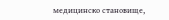медицинско становище,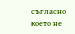съгласно което не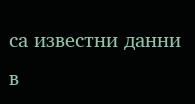са известни данни в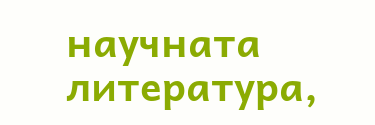научната литература,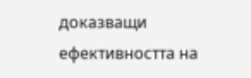доказващи ефективността на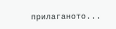прилаганото...